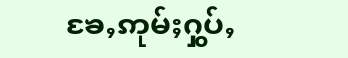ၶႄႇဢုမ်ႈႁွပ်ႇ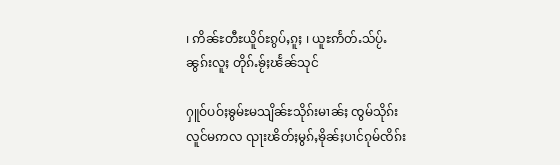၊ ဢိၼ်ႊတီႊယိူဝ်ႊၵွပ်ႇၵူႈ ၊ ယူႊဢႅတ်ႉသ်ပႂ်ႉၼွၵ်းလူႈ တိုၵ်ႉၶႂ်ႈၽႅၼ်သုင်

ႁူဝ်ပဝ်ႈၶွမ်ႊမသျိၼ်ႊသိုၵ်းမၢၼ်ႈ ၸွမ်သိုၵ်းလူင်မဢလ ၺႃးၽိတ်ႈမွၵ်ႇၶိုၼ်ႈပၢင်ၵုမ်ၸိၵ်း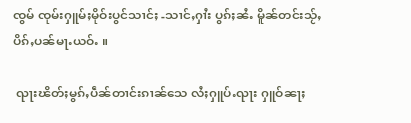ၸွမ် ၸုမ်းႁူမ်ႈမိုဝ်းပွင်သၢင်ႈ -သၢင်ႇႁၢႆး ပွၵ်ႈၼႆႉ မိူၼ်တင်းသႂ်ႇပိၵ်ႇပၼ်မႃႉယဝ်ႉ ။

 ၺႃးၽိတ်ႈမွၵ်ႇပဵၼ်တၢင်းၵၢၼ်သေ လႆႈႁူပ်ႉၺႃး ႁူဝ်ၼႃႈ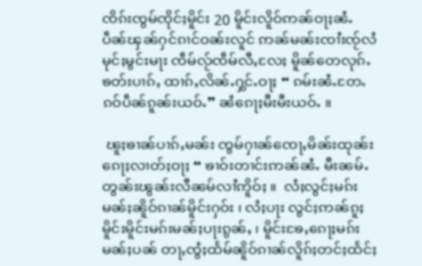ၸိၵ်းၸွမ်ၸိုင်ႈမိူင်း 20 မိူင်းလိူဝ်ဢၼ်ဝႃႈၼႆႉ ပဵၼ်ၾၼ်ႁင်ၵၢင်ဝၼ်းလူင် ဢၼ်မၼ်းၸၢႆးၸႂ်လႆမုင်ႈမွင်းမႃး ၸဵမ်လႂ်ၸဵမ်လီႇလႄႈ မိူၼ်တေလုၵ်ႉၶတ်းပၢၵ်ႇ ထၢၵ်ႇလိၼ်ႉႁွင်ႉဝႃႈ “ ၵမ်းၼႆႉတႄႉၵဝ်ပဵၼ်ၵူၼ်းယဝ်ႉ” ၼႆၵေႃႈမီးမီးယဝ်ႉ ။

 ၽူႈၶၢၼ်ပၢၵ်ႇမၼ်း ၸွမ်ႁၢၼ်ၸေႃႇမိၼ်းထုၼ်း ၵေႃႈလၢတ်ႈဝႃႈ “ ၶၢဝ်းတၢင်းဢၼ်ၼႆႉ မီးၼမ်ႉတွၼ်းၽွၼ်းလီၼမ်လၢႆဢိူဝ်ႈ ။  လႆႈလွင်ႈမၵ်းမၼ်ႈၼိူဝ်ၵၢၼ်မိူင်းႁဝ်း ၊ လႆႈပႃး လွင်ႈဢၼ်ၵူႈမိူင်းမိူင်းမၵ်းမၼ်ႈပႃးၵွၼ်ႇ ၊ မိူင်းၶႄႇၵေႃႈမၵ်းမၼ်ႈပၼ် တႃႇၸွႆႈထႅမ်ၼိူဝ်ၵၢၼ်လိူၵ်ႈတင်ႈထႅင်ႈ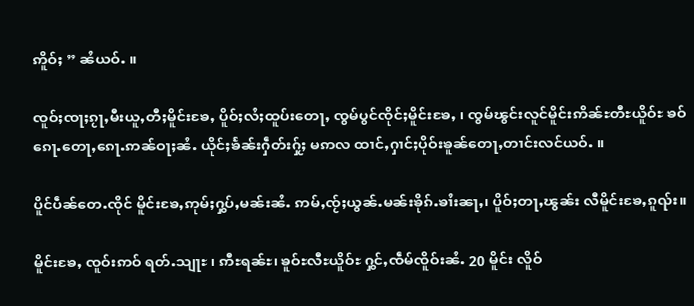ဢိူဝ်ႈ ” ၼႆယဝ်ႉ ။

ၸူဝ်ႈၸႃႈၵႂႃႇမီးယူႇတီႈမိူင်းၶႄႇ ပိူဝ်ႈလႆႈထူပ်းတေႃႇ ၸွမ်ပွင်ၸိုင်ႈမိူင်းၶႄႇ ၊ ၸွမ်ၽွင်းလူင်မိူင်းဢိၼ်ႊတီႊယိူဝ်ႊ ၶဝ်ၵေႃႉတေႃႇၵေႃႉဢၼ်ဝႃႈၼႆႉ ယိုင်ႈၶႅၼ်းႁဵတ်းႁႂ်ႈ မဢလ ထၢင်ႇႁၢင်ႈပိုဝ်းၶူၼ်တေႃႇတၢင်းလင်ယဝ်ႉ ။

ပိူင်ပဵၼ်တေႉၸိုင် မိူင်းၶႄႇဢုမ်ႈႁွပ်ႇမၼ်းၼႆႉ ဢမ်ႇၸႂ်ႈယွၼ်ႉမၼ်းၶိုၵ်ႉၶၢႆးၼႃႇ၊ ပိူဝ်ႈတႃႇၽွၼ်း လီမိူင်းၶႄႇၵူၺ်း။

မိူင်းၶႄႇ ၸူဝ်းဢဝ် ရတ်ႉသျႃႊ ၊ ဢီႊရၼ်ႊ၊ ၶူဝ်ႊလီႊယိူဝ်ႊ ႁွင်ႇၸဵမ်ၸိူဝ်းၼႆႉ 20 မိူင်း လိူဝ်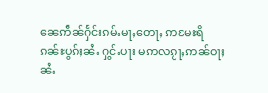ၼေဢဵၼ်ႁႅင်းၵမ်ႉမႃႇတေႃႇ ဢမႄႊရိၵၼ်ႊပွၵ်ႈၼႆႉ ႁွင်ႉပႃး မဢလၵႂႃႇဢၼ်ဝႃႈၼႆႉ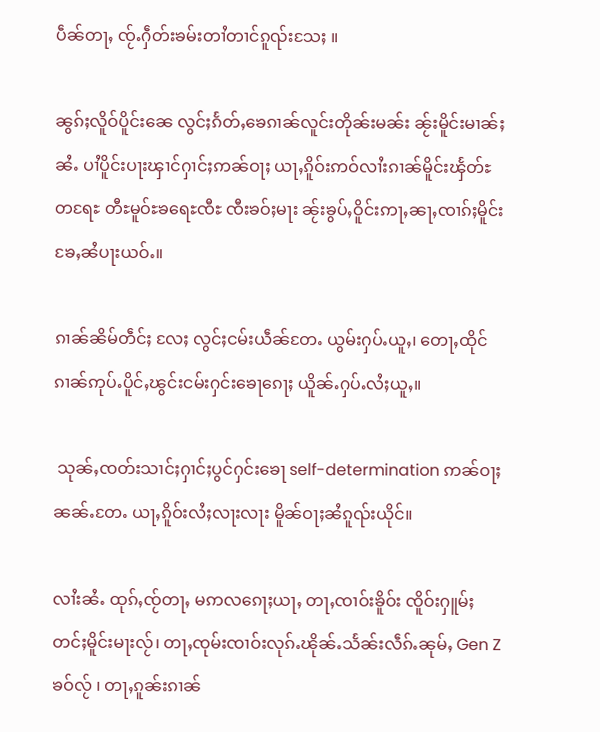ပဵၼ်တႃႇ ၸႂ်ႉႁဵတ်းၶမ်းတၢႆတၢင်ၵူၺ်းသႄႈ ။

ၼွၵ်ႈလိူဝ်ပိူင်းၼေ လွင်ႈၵႅတ်ႇၶေၵၢၼ်လူင်းတိုၼ်းမၼ်း ၼႂ်းမိူင်းမၢၼ်ႈၼႆႉ ပၢႆပိူင်းပႃးၾၢင်ႁၢင်ႈဢၼ်ဝႃႈ ယႃႇၵိူဝ်းဢဝ်လၢႆးၵၢၼ်မိူင်းၾႅတ်ႊတရႄႊ တီႊမူဝ်ႊၶရေႊၸီႊ ၸီးၶဝ်ႈမႃး ၼႂ်းၶွပ်ႇဝိူင်းဢႃႇၼႃႇၸၢၵ်ႈမိူင်းၶႄႇၼႆပႃးယဝ်ႉ။

ၵၢၼ်ၼိမ်တဵင်ႈ လႄႈ လွင်ႈငမ်းယဵၼ်တႄႉ ယွမ်းႁပ်ႉယူႇ၊ တေႃႇထိုင် ၵၢၼ်ဢုပ်ႉပိူင်ႇၽွင်းငမ်းႁင်းၶေႃၵေႃႈ ယိူၼ်ႉႁပ်ႉလႆႈယူႇ။

 သုၼ်ႇၸတ်းသၢင်ႈႁၢင်ႈပွင်ႁင်းၶေႃ self-determination ဢၼ်ဝႃႈၼၼ်ႉတႄႉ ယႃႇၵိူဝ်းလႆႈလႃးလႃး မိူၼ်ဝႃႈၼႆၵူၺ်းယိုင်။

လၢႆးၼႆႉ ထုၵ်ႇၸႂ်တႃႇ မဢလၵေႃႈယႃႇ တႃႇၸၢဝ်းၶိူဝ်း ၸိူဝ်းႁူမ်ႈတင်ႈမိူင်းမႃးလႂ်၊ တႃႇၸုမ်းၸၢဝ်းလုၵ်ႉၽိုၼ်ႉသႅၼ်းလဵၵ်ႉၼုမ်ႇ Gen Z ၶဝ်လႂ် ၊ တႃႇၵူၼ်းၵၢၼ်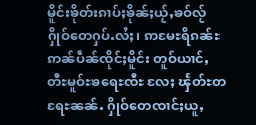မိူင်းၶိုတ်းၵၢပ်ႈၶိုၼ်ႈယႂ်ႇၶဝ်လႂ် ႁိုဝ်တေႁပ်ႉလႆႈ၊ ဢမႄႊရိၵၼ်ႊ ဢၼ်ပဵၼ်ၸိုင်ႈမိူင်း တူဝ်ယၢင်ႇတီႊမူဝ်ႊၶရေႊၸီႊ လႄႈ ၾႅတ်ႊတရႄႊၼၼ်ႉ ႁိုဝ်တေၸၢင်ႈယူႇ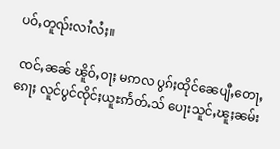ပဝ်ႇတူၺ်းလၢႆလႆႈ။

 ၸင်ႇၼၼ် ၽိူဝ်ႇဝႃႈ မဢလ ပွၵ်ႈထိုင်ၼေပျီႇတေႃႇၵေႃႈ လူင်ပွင်ၸိုင်ႈယူႊဢႅတ်ႉသ် ပေႃးသူင်ႇၽူႈၼမ်း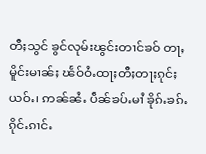တီႈသွင် ၶွင်လုမ်းၽွင်းတၢင်ၶဝ် တႃႇမိူင်းမၢၼ်ႈ ၽႅဝ်ဝႆႉထႃႈတီႈတႃႈၵုင်ႈယဝ်ႉ၊ ဢၼ်ၼႆႉ ပဵၼ်ၶပ်ႉမၢႆ ၶိုၵ်ႉၶၵ်ႉၵိုင်ႉၵၢင်ႉ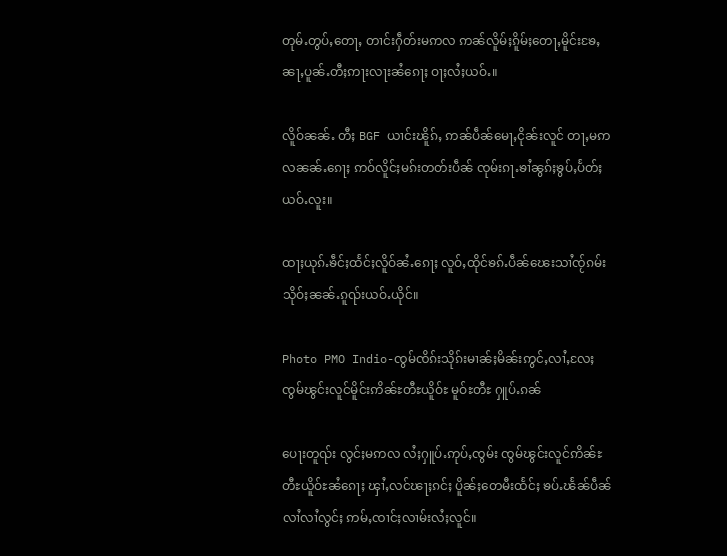တုမ်ႉတွပ်ႇတေႃႇ တၢင်းႁဵတ်းမဢလ ဢၼ်လိူမ်ႈၵိူမ်ႈတေႃႇမိူင်းၶႄႇၼႃႇပူၼ်ႉတီႈဢႃးလႃးၼႆၵေႃႈ ဝႃႈလႆႈယဝ်ႉ။

လိူဝ်ၼၼ်ႉ တီႈ BGF ယၢင်းၽိူၵ်ႇ ဢၼ်ပဵၼ်မေႃႇငိုၼ်းလူင် တႃႇမဢလၼၼ်ႉၵေႃႈ ဢဝ်လိူင်ႈမၵ်းတတ်းပဵၼ် ၸုမ်းၵႃႉၶၢႆၼွၵ်ႈၶွပ်ႇပႅတ်ႈယဝ်ႉလူး။

ထႃႈယုၵ်ႉၶဵင်ႈထႅင်ႈလိူဝ်ၼႆႉၵေႃႈ လူဝ်ႇထိုင်ၶၵ်ႉပဵၼ်ၽေးသၢႆၸႂ်ၵမ်းသိုဝ်ႈၼၼ်ႉၵူၺ်းယဝ်ႉယိုင်။

Photo PMO Indio-ၸွမ်ၸိၵ်းသိုၵ်းမၢၼ်ႈမိၼ်းဢွင်ႇလၢႆႇလႄႈ ၸွမ်ၽွင်းလူင်မိူင်းဢိၼ်ႊတီႊယိူဝ်ႊ မူဝ်ႊတီႊ ႁူပ်ႉၵၼ်

ပေႃးတူၺ်း လွင်ႈမဢလ လႆႈႁူပ်ႉဢုပ်ႇၸွမ်း ၸွမ်ၽွင်းလူင်ဢိၼ်ႊတီႊယိူဝ်ႊၼႆၵေႃႈ ၾၢႆႇလင်ၽႃႈၵင်ႈ ပိူၼ်ႈတေမီးထႅင်ႈ ၶပ်ႉၽႅၼ်ပဵၼ်လၢႆလၢႆလွင်ႈ ဢမ်ႇၸၢင်ႈလၢမ်းလႆႈလူင်။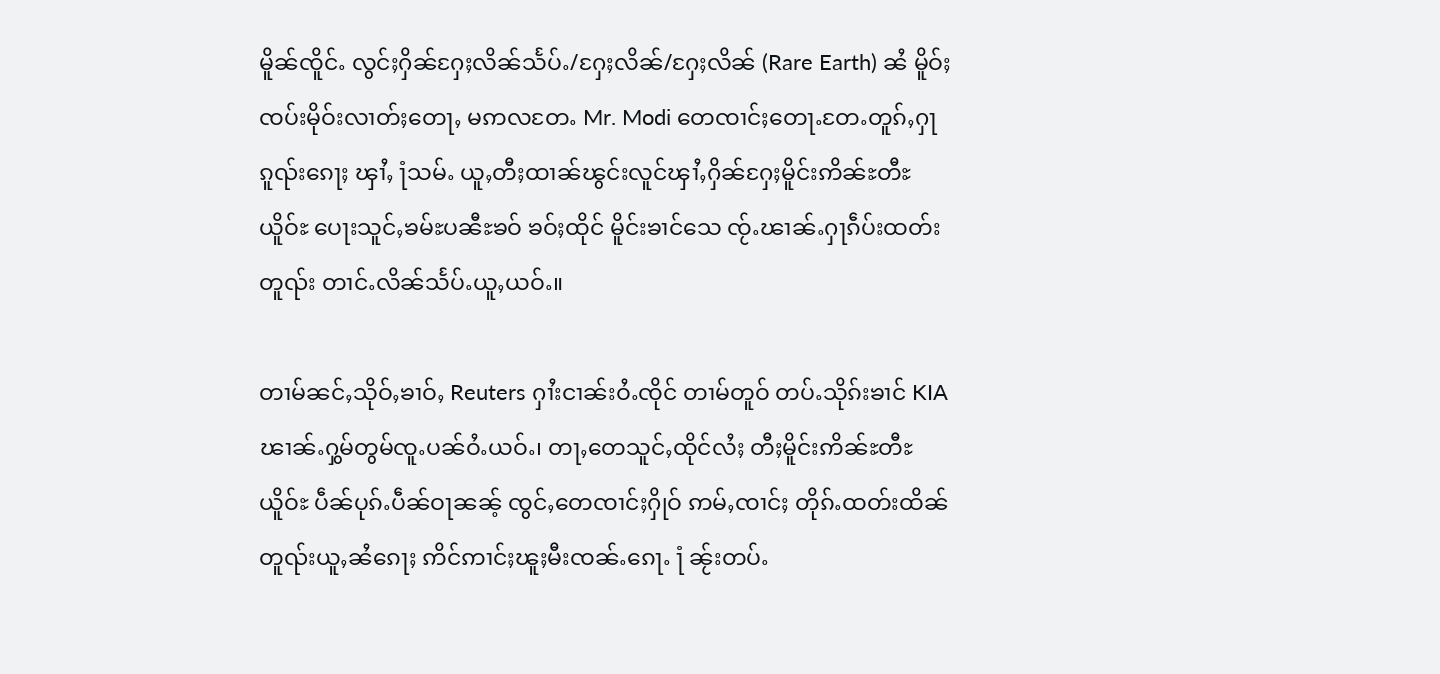မိူၼ်ၸိူင်ႉ လွင်ႈႁိၼ်ႁႄႈလိၼ်သႅပ်ႉ/ႁႄႈလိၼ်/ႁႄႈလိၼ် (Rare Earth) ၼႆ မိူဝ်ႈၸပ်းမိုဝ်းလၢတ်ႈတေႃႇ မဢလတႄႉ Mr. Modi တေၸၢင်ႈတေႃႉတႄႉတူၵ်ႇႁႃၵူၺ်းၵေႃႈ ၾၢႆႇ ႞သမ်ႉ ယူႇတီႈထၢၼ်ၽွင်းလူင်ၾၢႆႇႁိၼ်ႁႄႈမိူင်းဢိၼ်ႊတီႊယိူဝ်ႊ ပေႃးသူင်ႇၶမ်ႊပၼီႊၶဝ် ၶဝ်ႈထိုင် မိူင်းၶၢင်သေ ၸႂ်ႉၽၢၼ်ႉႁႃၵဵပ်းထတ်းတူၺ်း တၢင်ႉလိၼ်သႅပ်ႉယူႇယဝ်ႉ။

တၢမ်ၼင်ႇသိုဝ်ႇၶၢဝ်ႇ Reuters ႁၢႆးငၢၼ်းဝႆႉၸိုင် တၢမ်တူဝ် တပ်ႉသိုၵ်းၶၢင် KIA ၽၢၼ်ႉႁွမ်တွမ်ၸူႉပၼ်ဝႆႉယဝ်ႉ၊ တႃႇတေသူင်ႇထိုင်လႆႈ တီႈမိူင်းဢိၼ်ႊတီႊယိူဝ်ႊ ပဵၼ်ပုၵ်ႉပဵၼ်ဝႃၼၼ့် ၸွင်ႇတေၸၢင်ႈႁိုဝ် ဢမ်ႇၸၢင်ႈ တိုၵ်ႉထတ်းထိၼ်တူၺ်းယူႇၼႆၵေႃႈ ဢိင်ဢၢင်ႈၽူႈမီးၸၼ်ႉၵေႃႉ ႞ ၼႂ်းတပ်ႉ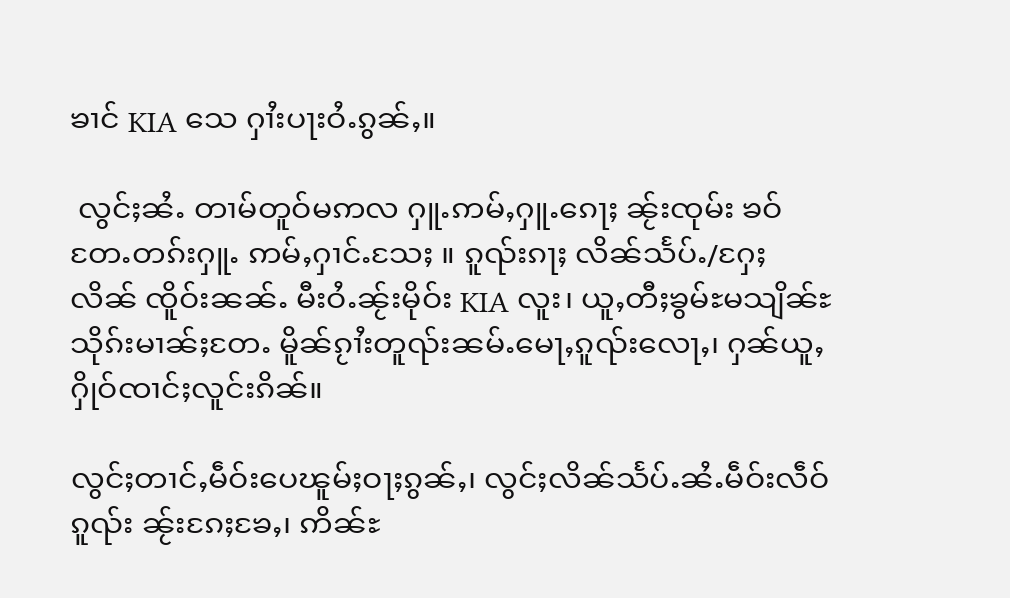ၶၢင် KIA သေ ႁၢႆးပႃးဝႆႉၵွၼ်ႇ။

 လွင်ႈၼႆႉ တၢမ်တူဝ်မဢလ ႁူႉဢမ်ႇႁူႉၵေႃႈ ၼႂ်းၸုမ်း ၶဝ်တႄႉတၵ်းႁူႉ ဢမ်ႇႁၢင်ႉသႄႈ ။ ၵူၺ်းၵႃႈ လိၼ်သႅပ်ႉ/ႁႄႈလိၼ် ၸိူဝ်းၼၼ်ႉ မီးဝႆႉၼႂ်းမိုဝ်း KIA လူး၊ ယူႇတီႈၶွမ်ႊမသျိၼ်ႊသိုၵ်းမၢၼ်ႈတႄႉ မိူၼ်ၵႂၢႆးတူၺ်းၼမ်ႉမေႃႇၵူၺ်းလေႃႇ၊ ႁၼ်ယူႇႁိုဝ်ၸၢင်ႈလူင်းၵိၼ်။

လွင်ႈတၢင်ႇမဵဝ်းပေၽူမ်ႈဝႃႈၵွၼ်ႇ၊ လွင်ႈလိၼ်သႅပ်ႉၼႆႉမဵဝ်းလဵဝ်ၵူၺ်း ၼႂ်းၵႄႈၶႄႇ၊ ဢိၼ်ႊ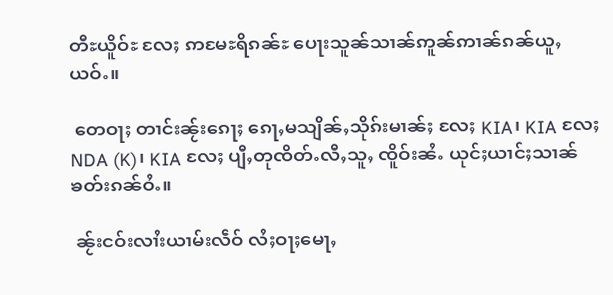တီႊယိူဝ်ႊ လႄႈ ဢမႄႊရိၵၼ်ႊ ပေႃးသူၼ်သၢၼ်ဢူၼ်ဢၢၼ်ၵၼ်ယူႇယဝ်ႉ။

 တေဝႃႈ တၢင်းၼႂ်းၵေႃႈ ၵေႃႇမသျိၼ်ႇသိုၵ်းမၢၼ်ႈ လႄႈ KIA၊ KIA လႄႈ NDA (K)၊ KIA လႄႈ ပျီႇတုၸိတ်ႉလီႇသူႇ ၸိူဝ်းၼႆႉ ယုင်ႈယၢင်ႈသၢၼ်ၶတ်းၵၼ်ဝႆႉ။

 ၼႂ်းငဝ်းလၢႆးယၢမ်းလဵဝ် လႆႈဝႃႈမေႃႇ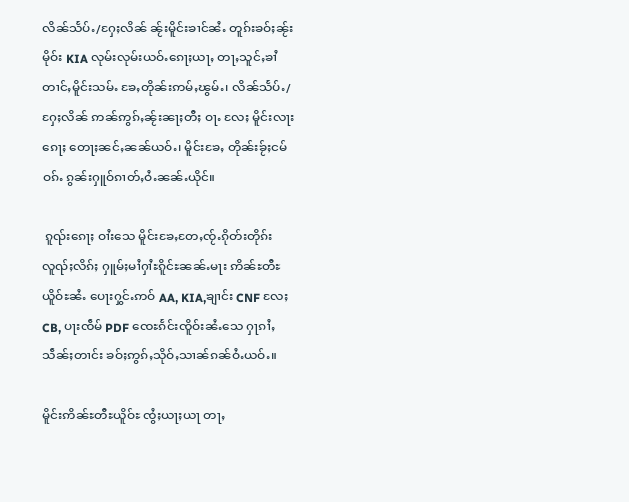လိၼ်သႅပ်ႉ/ႁႄႈလိၼ် ၼႂ်းမိူင်းၶၢင်ၼႆႉ တူၵ်းၶဝ်ႈၼႂ်း  မိုဝ်း KIA လုမ်းလုမ်းယဝ်ႉၵေႃႈယႃႇ တႃႇသူင်ႇၶၢႆတၢင်ႇမိူင်းသမ်ႉ ၶႄႇတိုၼ်းဢမ်ႇၽွမ်ႉ၊ လိၼ်သႅပ်ႉ/ႁႄႈလိၼ် ဢၼ်ဢွၵ်ႇၼႂ်းၼႃႈတီႈ ဝႃႉ လႄႈ မိူင်းလႃးၵေႃႈ တေႃႈၼင်ႇၼၼ်ယဝ်ႉ၊ မိူင်းၶႄႇ တိုၼ်းၶႂ်ႈငမ်ဝၵ်ႉ ၵွၼ်းႁူဝ်ၵၢတ်ႇဝႆႉၼၼ်ႉယိုင်။

 ၵူၺ်းၵေႃႈ ဝၢႆးသေ မိူင်းၶႄႇတႄႇၸႂ်ႉၵိုတ်းတိုၵ်း လူၺ်ႈလိၵ်ႈ ႁူမ်ႈမၢႆႁၢႆႊၵိူင်ႊၼၼ်ႉမႃး ဢိၼ်ႊတီႊယိူဝ်ႊၼႆႉ ပေႃးႁွင်ႉဢဝ် AA, KIA,ၶျၢင်း CNF လႄႈ CB, ပႃးၸဵမ် PDF ၸေႊၵႅင်းၸိူဝ်းၼႆႉသေ ႁႃၵၢႆႇသဵၼ်ႈတၢင်း ၶဝ်ႈဢွၵ်ႇသိုဝ်ႇသၢၼ်ၵၼ်ဝႆႉယဝ်ႉ။

မိူင်းဢိၼ်ႊတီႊယိူဝ်ႊ ၸွႆႈယႃႈယႃ တႃႇ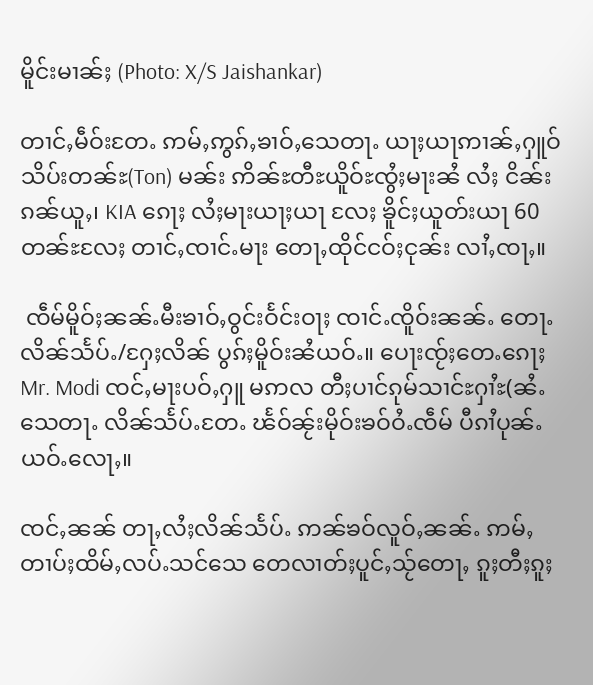မိူင်းမၢၼ်ႈ (Photo: X/S Jaishankar)

တၢင်ႇမဵဝ်းတႄႉ ဢမ်ႇဢွၵ်ႇၶၢဝ်ႇသေတႃႉ ယႃႈယႃဢၢၼ်ႇႁူဝ်သိပ်းတၼ်ႊ(Ton) မၼ်း ဢိၼ်ႊတီႊယိူဝ်ႊၸွႆႈမႃးၼႆ လႆႈ ငိၼ်းၵၼ်ယူႇ၊ KIA ၵေႃႈ လႆႈမႃးယႃႈယႃ လႄႈ ၶိူင်ႈယူတ်းယႃ 60 တၼ်ႊလႄႈ တၢင်ႇၸၢင်ႉမႃး တေႃႇထိုင်ငဝ်ႈငုၼ်း လၢႆႇၸႃႇ။

 ၸဵမ်မိူဝ်ႈၼၼ်ႉမီးၶၢဝ်ႇဝွင်းဝႅင်းဝႃႈ ၸၢင်ႉၸိူဝ်းၼၼ်ႉ တေႃႉလိၼ်သႅပ်ႉ/ႁႄႈလိၼ် ပွၵ်ႈမိူဝ်းၼႆယဝ်ႉ။ ပေႃးၸႂ်ႈတေႉၵေႃႈ Mr. Modi ၸင်ႇမႃးပဝ်ႇႁူ မဢလ တီႈပၢင်ၵုမ်သၢင်ႊႁၢႆႊ(ၼႆႉသေတႃႉ လိၼ်သႅပ်ႉတႄႉ ၽႅဝ်ၼႂ်းမိုဝ်းၶဝ်ဝႆႉၸဵမ် ပီၵၢႆပုၼ်ႉယဝ်ႉလေႃႇ။

ၸင်ႇၼၼ် တႃႇလႆႈလိၼ်သႅပ်ႉ ဢၼ်ၶဝ်လူဝ်ႇၼၼ်ႉ ဢမ်ႇတၢပ်ႈထိမ်ႇလပ်ႉသင်သေ တေလၢတ်ႈပူင်ႇသႂ်တေႃႇ ၵူႈတီႈၵူႈ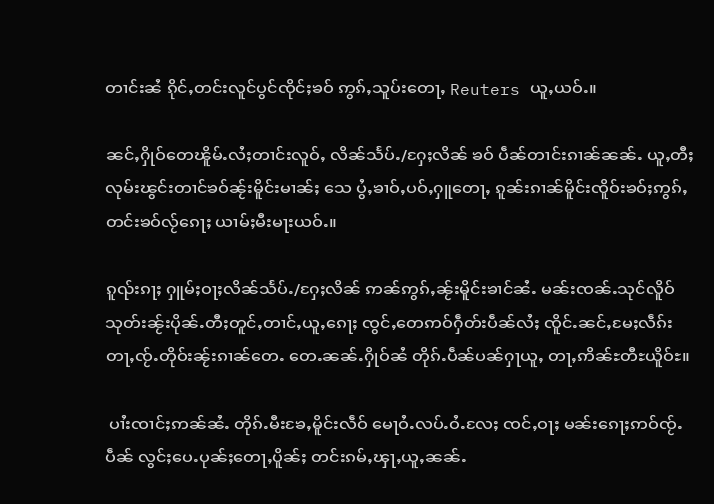တၢင်းၼႆ ၵိုင်ႇတင်းလူင်ပွင်ၸိုင်ႈၶဝ် ဢွၵ်ႇသူပ်းတေႃႇ Reuters ယူႇယဝ်ႉ။

ၼင်ႇႁိုဝ်တေၽိူမ်ႉလႆႈတၢင်းလူဝ်ႇ လိၼ်သႅပ်ႉ/ႁႄႈလိၼ် ၶဝ် ပဵၼ်တၢင်းၵၢၼ်ၼၼ်ႉ ယူႇတီႈလုမ်းၽွင်းတၢင်ၶဝ်ၼႂ်းမိူင်းမၢၼ်ႈ သေ ပွႆႇၶၢဝ်ႇပဝ်ႇႁူတေႃႇ ၵူၼ်းၵၢၼ်မိူင်းၸိူဝ်းၶဝ်ႈဢွၵ်ႇတင်းၶဝ်လႂ်ၵေႃႈ ယၢမ်ႈမီးမႃးယဝ်ႉ။

ၵူၺ်းၵႃႈ ႁူမ်ႈဝႃႈလိၼ်သႅပ်ႉ/ႁႄႈလိၼ် ဢၼ်ဢွၵ်ႇၼႂ်းမိူင်းၶၢင်ၼႆႉ မၼ်းၸၼ်ႉသုင်လိူဝ်သုတ်းၼႂ်းပိုၼ်ႉတီႈတူင်ႇတၢင်ႇယူႇၵေႃႈ ၸွင်ႇတေဢဝ်ႁဵတ်းပဵၼ်လႆႈ ၸိူင်ႉၼင်ႇမႄႈလဵၵ်း တႃႇၸႂ်ႉတိုဝ်းၼႂ်းၵၢၼ်တေႉ တေႉၼၼ်ႉႁိုဝ်ၼႆ တိုၵ်ႉပဵၼ်ပၼ်ႁႃယူႇ တႃႇဢိၼ်ႊတီႊယိူဝ်ႊ။

 ပၢႆးၸၢင်ႈဢၼ်ၼႆႉ တိုၵ်ႉမီးၶႄႇမိူင်းလဵဝ် မေႃဝႆႉလပ်ႉဝႆႉလႄႈ ၸင်ႇဝႃႈ မၼ်းၵေႃႈဢဝ်ၸႂ်ႉပဵၼ် လွင်ႈပေႉပုၼ်ႈတေႃႇပိူၼ်ႈ တင်းၵမ်ႇၾႃႇယူႇၼၼ်ႉ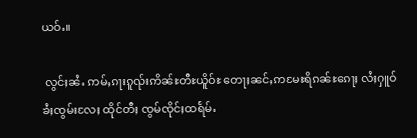ယဝ်ႉ။

 လွင်ႈၼႆႉ ဢမ်ႇၵႃးၵူၺ်းဢိၼ်ႊတီႊယိူဝ်ႊ တေႃႈၼင်ႇဢမႄႊရိၵၼ်ႊၵေႃႈ လႆႈႁူဝ်ၶႆႈၸွမ်းလႄႈ ထိုင်တီႈ ၸွမ်ၸိုင်ႈထရႅမ်ႉ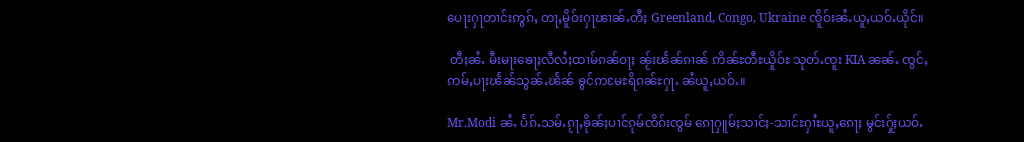ပေႃးႁႃတၢင်းဢွၵ်ႇ တႃႇမိူဝ်းႁႃၽၢၼ်ႉတီႈ Greenland, Congo, Ukraine ၸိူဝ်းၼႆႉယူႇယဝ်ႉယိုင်။

 တီႈၼႆႉ မီးမႃးၶေႃႈလီလႆႈထၢမ်ၵၼ်ဝႃႈ ၼႂ်းၽႅၼ်ၵၢၼ် ဢိၼ်ႊတီႊယိူဝ်ႊ သုတ်ႉၸူး KIA ၼၼ်ႉ ၸွင်ႇဢမ်ႇပႃးၽႅၼ်သွၼ်ႉၽႅၼ် ၶွင်ဢမႄႊရိၵၼ်ႊႁႃႉ ၼႆယူႇယဝ်ႉ။

Mr.Modi ၼႆႉ ပႅၵ်ႉသမ်ႉၵႂႃႇၶိုၼ်ႈပၢင်ၵုမ်ၸိၵ်းၸွမ် ၵေႃႁူမ်ႈသၢင်ႈ-သၢင်ႊႁၢႆႊယူႇၵေႃႈ မွင်းႁႂ်ႈယဝ်ႉ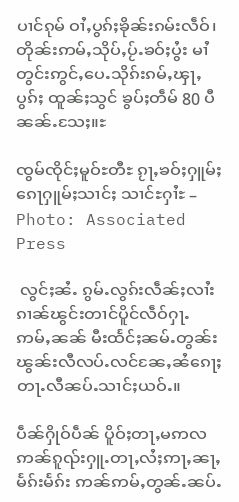ပၢင်ၵုမ် ဝၢႆႇပွၵ်ႈၶိုၼ်းၵမ်းလဵဝ်၊ တိုၼ်းဢမ်ႇသိုပ်ႇပႂ်ႉၶဝ်ႈပွႆး မၢႆတွင်းဢွင်ႇပေႉသိုၵ်းၵမ်ႇၾႃႇ ပွၵ်ႈ ထူၼ်ႈသွင် ၶွပ်ႈတဵမ် 80 ပီၼၼ်ႉသႄႈ။ႊ

ၸွမ်ၸိုင်ႈမူဝ်ႊတီႊ ၵႂႃႇၶဝ်ႈႁူမ်ႈၵေႃႁူမ်ႈသၢင်ႈ သၢင်ႊႁၢႆႊ – Photo: Associated Press

 လွင်ႈၼႆႉ ၵွမ်ႉလွၵ်းလဵၼ်ႈလၢႆးၵၢၼ်ၽွင်းတၢင်ပိူင်လဵဝ်ႁႃႉ ဢမ်ႇၼၼ် မီးထႅင်ႈၼမ်ႉတွၼ်းၽွၼ်းလီလပ်ႉလင်ၼႄႇၼႆၵေႃႈ တႃႉလီၼပ်ႉသၢင်ႈယဝ်ႉ။

ပဵၼ်ႁိုဝ်ပဵၼ် ပိူဝ်ႈတႃႇမဢလ ဢၼ်ၵူၺ်းႁူႉတႃႇလႆႈဢႃႇၼႃႇမႅၵ်းမႅၵ်း ဢၼ်ဢမ်ႇတွၼ်ႉၼပ်ႉ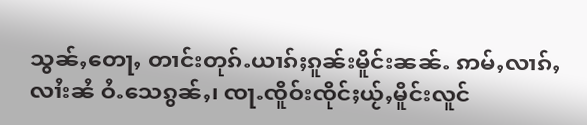သွၼ်ႇတေႃႇ တၢင်းတုၵ်ႉယၢၵ်ႈၵူၼ်းမိူင်းၼၼ်ႉ ဢမ်ႇလၢၵ်ႇလၢႆးၼႆ ဝႆႉသေၵွၼ်ႇ၊ ၸႃႉၸိူဝ်းၸိုင်ႈယႂ်ႇမိူင်းလူင်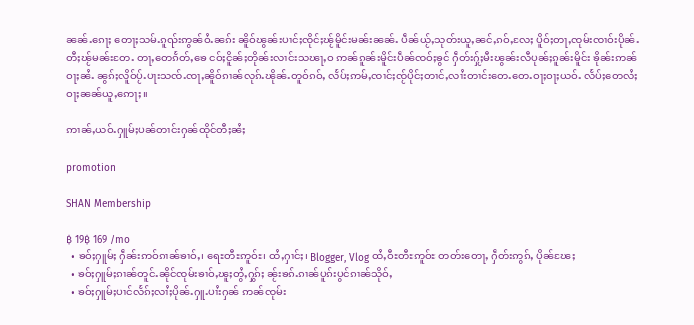ၼၼ်ႉၵေႃႈ တေႃႈသမ်ႉၵူၺ်းဢွၼ်ဝႆႉၼၵ်း ၼိူဝ်ၽွၼ်းပၢင်ႈၸိုင်ႈၽႂ်မိူင်းမၼ်းၼၼ်ႉ ပဵၼ်ယႂ်ႇသုတ်းယူႇၼင်ႇၵဝ်ႇလႄႈ ပိူဝ်ႈတႃႇၸုမ်းၸၢဝ်းပိုၼ်ႉတီႈၽႂ်မၼ်းတႄႉ တႃႇတေၵႅတ်ႇၶေ ငဝ်ႈငိူၼ်ႈတိုၼ်းလၢင်းသၽႃႇဝ ဢၼ်ၵူၼ်းမိူင်းပဵၼ်ၸဝ်ႈၶွင် ႁဵတ်းႁႂ်ႈမီးၽွၼ်းလီပုၼ်ႈၵူၼ်းမိူင်း ၶိုၼ်းဢၼ်ဝႃႈၼႆႉ ၼွၵ်ႈလိူဝ်ပႂ်ႉပႃးသၸ်ႉၸႃႇၼိူဝ်ၵၢၼ်လုၵ်ႉၽိုၼ်ႉတူဝ်ၵဝ်ႇ လႅပ်ႈဢမ်ႇၸၢင်ႈၸႂ်ပိုင်ႈတၢင်ႇလၢႆးတၢင်းတေႉတေႉဝႃႈဝႃႈယဝ်ႉ လႅပ်ႈတေလႆႈဝႃႈၼၼ်ယူႇဢေႃႈ။

ဢၢၼ်ႇယဝ်ႉႁူမ်ႈပၼ်တၢင်းႁၼ်ထိုင်တီႈၼႆႈ

promotion

SHAN Membership

฿ 19฿ 169 /mo
  • ၶဝ်ႈႁူမ်ႈ ႁဵၼ်းဢဝ်ၵၢၼ်ၶၢဝ်ႇ၊ ရေႊတီႊဢူဝ်ႊ၊ ထႆႇႁၢင်ႈ၊ Blogger, Vlog ထႆႇဝီႊတီႊဢူဝ်ႊ တတ်းတေႃႇ ႁဵတ်းဢွၵ်ႇ ပိုၼ်ၽႄႈ
  • ၶဝ်ႈႁူမ်ႈၵၢၼ်တူင်ႉၼိုင်ၸုမ်းၶၢဝ်ႇၽူႈတွႆႇႁွၵ်ႈ ၼႂ်းၶၵ်ႉၵၢၼ်ပူၵ်းပွင်ၵၢၼ်သိုဝ်ႇ
  • ၶဝ်ႈႁူမ်ႈပၢင်လႅၵ်ႈလၢႆႈပိုၼ်ႉႁူႉပၢႆးႁၼ် ဢၼ်ၸုမ်း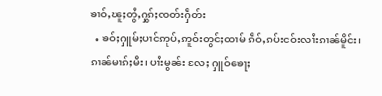ၶၢဝ်ႇၽူႈတွႆႇႁွၵ်ႈၸတ်းႁဵတ်း
  • ၶဝ်ႈႁူမ်ႈပၢင်ဢုပ်ႇဢူဝ်းတွင်ႈထၢမ် ၵဵဝ်ႇၵပ်းငဝ်းလၢႆးၵၢၼ်မိူင်း၊ ၵၢၼ်မၢၵ်ႈမီး၊ ပၢႆးမွၼ်း လႄႈ ႁူဝ်ၶေႃႈ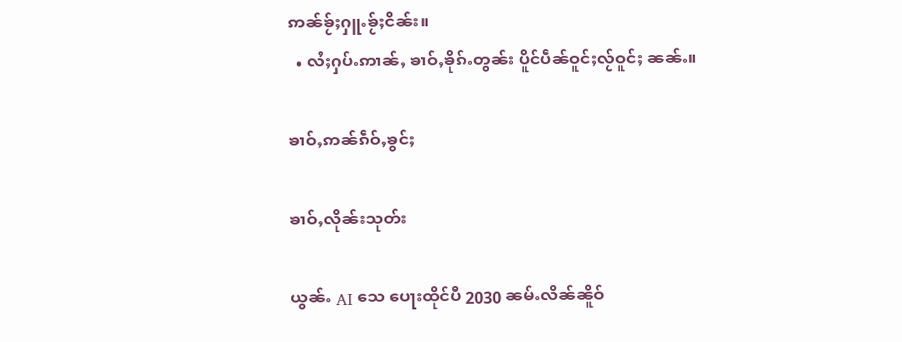ဢၼ်ၶႂ်ႈႁူႉၶႂ်ႈငိၼ်း။
  • လႆႈႁပ်ႉဢၢၼ်ႇ ၶၢဝ်ႇၶိုၵ်ႉတွၼ်း ပိူင်ပဵၼ်ဝူင်ႈလႂ်ဝူင်ႈ ၼၼ်ႉ။

ၶၢဝ်ႇဢၼ်ၵဵဝ်ႇၶွင်ႈ

ၶၢဝ်ႇလိုၼ်းသုတ်း

ယွၼ်ႉ AI သေ ပေႃးထိုင်ပီ 2030 ၼမ်ႉလိၼ်ၼိူဝ်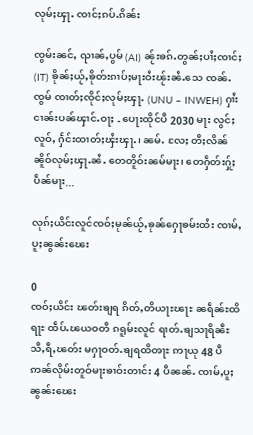လုမ်ႈၾႃႉ ၸၢင်ႈၵပ်ႉၵိၼ်း

ၸွမ်းၼင်ႇ ၺၢၼ်ႇပွမ် (AI) ၼႂ်းၶၵ်ႉတွၼ်ႈပၢႆႈၸၢင်ႈ (IT) ၶိုၼ်ႈယႂ်ႇၶိုတ်းၵၢပ်ႈမႃးဝႆးၽႂ်းၼႆႉသေ ၸၼ်ႉၸွမ် ၸၢတ်ႈၸိုင်ႈလုမ်ႈၾႃႉ (UNU – INWEH) ႁၢႆးငၢၼ်းပၼ်ၾၢင်ႉဝႃႈ - ပေႃးထိုင်ပီ 2030 မႃး လွင်ႈလူဝ်ႇ ႁႅင်းထၢတ်ႈၾႆးၾႃႉ၊ ၼမ်ႉ လႄႈ တီႈလိၼ် ၼိူဝ်လုမ်ႈၾႃႉၼႆႉ တေတိူဝ်းၼမ်မႃး၊ တေႁဵတ်းႁႂ်ႈပဵၼ်မႃး...

လုၵ်ႈယိင်းလူင်ၸဝ်ႈမုၼ်ယႂ်ႇၶုၼ်ႁေႃၶမ်းထႆး ၸၢမ်ႇပူႈၼွၼ်းၽေး

0
ၸဝ်ႈယိင်း ၽတ်းၶျရ ၵိတ်ႇတိယႃႊၽႃႊ ၼရဵၼ်ႊထိရႃႊ ထဵပ်ႉၽယဝတီ ၵရူမ်ႊလူင် ရၢတ်ႉၶျသႃရိၼီႊ သီႇရီႇၽတ်း မႁႃဝတ်ႉၶျရထိၻႃႊ ဢႃယု 48 ပီ ဢၼ်လိုမ်းတူဝ်မႃးၶၢဝ်းတၢင်း 4 ပီၼၼ်ႉ ၸၢမ်ႇပူႈၼွၼ်းၽေး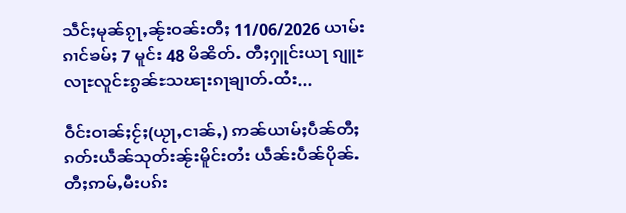သဵင်ႈမုၼ်ၵႂႃႇၼႂ်းဝၼ်းတီႈ 11/06/2026 ယၢမ်းၵၢင်ၶမ်ႈ 7 မူင်း 48 မိၼိတ်ႉ တီႈႁူင်းယႃ ၵျူႊလႃႊလူင်ႊၵွၼ်ႊသၽႃးၵႃၶျၢတ်ႉထႆး...

ဝဵင်းဝၢၼ်ႈငႂ်ႈ(ယႂႃႇငၢၼ်ႇ) ဢၼ်ယၢမ်ႈပဵၼ်တီႈၵတ်းယဵၼ်သုတ်းၼႂ်းမိူင်းတႆး ယဵၼ်းပဵၼ်ပိုၼ်ႉတီႈဢမ်ႇမီးပၵ်း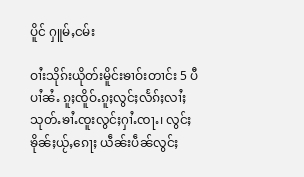ပိူင် ႁူမ်ႇငမ်း

ဝၢႆးသိုၵ်းယိုတ်းမိူင်းၶၢဝ်းတၢင်း 5 ပီပၢႆၼႆႉ ၵူႈၸိူဝ်ႉၵူႈလွင်ႈလႅၵ်ႈလၢႆႈ သုတ်ႉၶၢႆႉၸူးလွင်ႈႁၢႆႉၸႃႉ၊ လွင်ႈၶိုၼ်ႈယႂ်ႇၵေႃႈ ယဵၼ်းပဵၼ်လွင်ႈ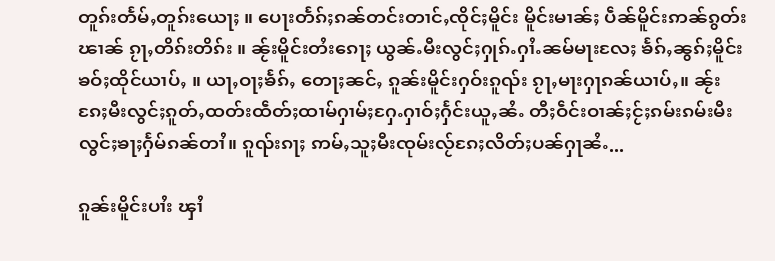တူၵ်းတႅမ်ႇတူၵ်းယေႃႈ ။ ပေႃးတႅၵ်ႈၵၼ်တင်းတၢင်ႇၸိုင်ႈမိူင်း မိူင်းမၢၼ်ႈ ပဵၼ်မိူင်းဢၼ်ၵွတ်းၽၢၼ် ၵႂႃႇတိၵ်းတိၵ်း ။ ၼႂ်းမိူင်းတႆးၵေႃႈ ယွၼ်ႉမီးလွင်ႈႁုၵ်ႉႁၢႆႉၼမ်မႃးလႄႈ ၶႅၵ်ႇၼွၵ်ႈမိူင်းၶဝ်ႈထိုင်ယၢပ်ႇ ။ ယႃႇဝႃႈၶႅၵ်ႇ တေႃႈၼင်ႇ ၵူၼ်းမိူင်းႁဝ်းၵူၺ်း ၵႂႃႇမႃးႁႃၵၼ်ယၢပ်ႇ။ ၼႂ်းၵႄႈမီးလွင်ႈၵူတ်ႇထတ်းထဵတ်ႈထၢမ်ႁၢမ်ႈႁႄႉႁၢဝ်ႈႁႅင်းယူႇၼႆႉ တီႈဝဵင်းဝၢၼ်ႈငႂ်ႈၵမ်းၵမ်းမီးလွင်ႈၶႃႈႁႅမ်ၵၼ်တၢႆ။ ၵူၺ်းၵႃႈ ဢမ်ႇသူႈမီးၸုမ်းလႂ်ၵႄႈလိတ်ႈပၼ်ႁႃၼႆႉ...

ၵူၼ်းမိူင်းပၢႆး ၾၢႆ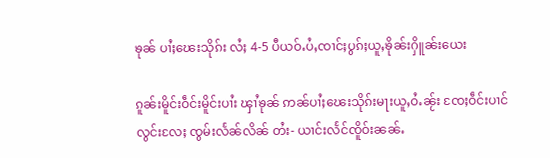ၶုၼ် ပၢႆႈၽေးသိုၵ်း လႆႈ 4-5 ပီယဝ်ႉပႆႇၸၢင်ႈပွၵ်ႈယူႇၶိုၼ်းႁိူၼ်းယေး

ၵူၼ်းမိူင်းဝဵင်းမိူင်းပၢႆး ၾၢႆၶုၼ် ဢၼ်ပၢႆႈၽေးသိုၵ်းမႃးယူႇဝႆႉၼႂ်း ၸႄႈဝဵင်းပၢင်လွင်းလႄႈ ၸွမ်းလႅၼ်လိၼ် တႆး- ယၢင်းလႅင်ၸိူဝ်းၼၼ်ႉ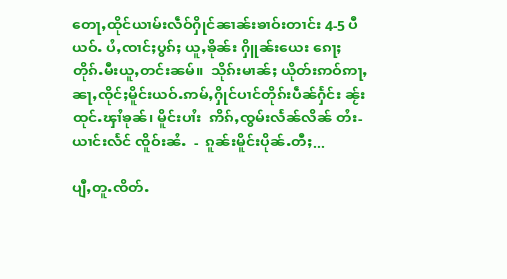တေႃႇထိုင်ယၢမ်းလဵဝ်ႁိုင်ၼၢၼ်းၶၢဝ်းတၢင်း 4-5 ပီယဝ်ႉ ပႆႇၸၢင်ႈပွၵ်ႈ ယူႇၶိုၼ်း ႁိူၼ်းယေး ၵေႃႈ တိုၵ်ႉမီးယူႇတင်းၼမ်။  သိုၵ်းမၢၼ်ႈ ယိုတ်းဢဝ်ဢႃႇၼႃႇၸိုင်ႈမိူင်းယဝ်ႉဢမ်ႇႁိုင်ပၢင်တိုၵ်းပဵၼ်ႁႅင်း ၼႂ်းထုင်ႉၾၢႆၶုၼ်၊ မိူင်းပၢႆး  ဢိၵ်ႇၸွမ်းလႅၼ်လိၼ် တႆး- ယၢင်းလႅင် ၸိူဝ်းၼႆႉ  -  ၵူၼ်းမိူင်းပိုၼ်ႉတီႈ...

ပျီႇတူႉၸိတ်ႉ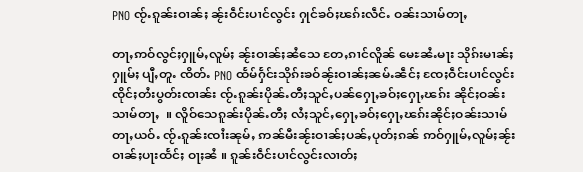PNO ၸႂ်ႉၵူၼ်းဝၢၼ်ႈ ၼႂ်းဝဵင်းပၢင်လွင်း ႁုင်ၶဝ်ႈၽၵ်းလဵင်ႉ ဝၼ်းသၢမ်တႃႇ

တႃႇဢဝ်လွင်ႈႁူမ်ႇလူမ်ႈ ၼႂ်းဝၢၼ်ႈၼႆသေ တႄႇၵၢင်လိူၼ် မေႊၼႆႉမႃး သိုၵ်းမၢၼ်ႈႁူမ်ႈ ပျီႇတူႉ ၸိတ်ႉ PNO ထႅမ်ႁႅင်းသိုၵ်းၶဝ်ၼႂ်းဝၢၼ်ႈၼမ်ႉၼဵင်ႈ ၸႄႈဝဵင်းပၢင်လွင်း ၸိုင်ႈတႆးပွတ်းၸၢၼ်း ၸႂ်ႉၵူၼ်းပိုၼ်ႉတီႈသူင်ႇပၼ်ႁေႃႇၶဝ်ႈႁေႃႇၽၵ်း ၼိုင်ႈဝၼ်းသၢမ်တႃႇ  ။ လိူဝ်သေၵူၼ်းပိုၼ်ႉတီႈ လႆႈသူင်ႇႁေႃႇၶဝ်ႈႁေႃႇၽၵ်းၼိုင်ႈဝၼ်းသၢမ်တႃႇယဝ်ႉ ၸႂ်ႉၵူၼ်းၸၢႆးၼုမ်ႇ ဢၼ်မီးၼႂ်းဝၢၼ်ႈပၼ်ႇပုတ်ႈၵၼ် ဢဝ်ႁူမ်ႇလူမ်ႈၼႂ်းဝၢၼ်ႈပႃးထႅင်ႈ ဝႃႈၼႆ ။ ၵူၼ်းဝဵင်းပၢင်လွင်းလၢတ်ႈ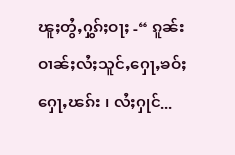ၽူႈတွႆႇႁွၵ်ႈဝႃႈ -“ ၵူၼ်းဝၢၼ်ႈလႆႈသူင်ႇႁေႃႇၶဝ်ႈႁေႃႇၽၵ်း ၊ လႆႈႁုင်...